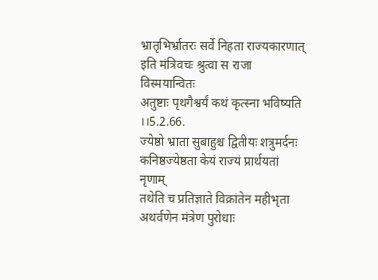भ्रातृभिर्भ्रातरः सर्वे निहता राज्यकारणात्
इति मंत्रिवचः श्रुत्वा स राजा विस्मयान्वितः
अतुष्टाः पृथगैश्वर्यं कथं कृत्स्ना भविष्यति ।।5.2.66.
ज्येष्ठो भ्राता सुबाहुश्च द्वितीयः शत्रुमर्दनः
कनिष्ठज्येष्ठता केयं राज्यं प्रार्थयतां नृणाम्
तथेति च प्रतिज्ञाते विक्रांतेन महीभृता
अथर्वणेन मंत्रेण पुरोधाः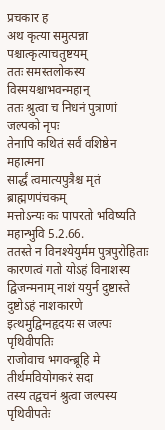प्रचकार ह
अथ कृत्या समुत्पन्ना पश्चात्कृत्याचतुष्टयम्
ततः समस्तलोकस्य विस्मयश्चाभवन्महान्
ततः श्रुत्वा च निधनं पुत्राणां जल्पको नृपः
तेनापि कथितं सर्वं वशिष्ठेन महात्मना
सार्द्धं त्वमात्यपुत्रैश्च मृतं ब्राह्मणपंचकम्
मत्तोऽन्यः कः पापरतो भविष्यति महान्भुवि 5.2.66.
ततस्ते न विनश्येयुर्मम पुत्रपुरोहिताः
कारणत्वं गतो योऽहं विनाशस्य द्विजन्मनाम् नाशं ययुर्न दुष्टास्ते दुष्टोऽहं नाशकारणे
इत्थमुद्विग्नहृदयः स जल्पः पृथिवीपतिः
राजोवाच भगवन्ब्रूहि मे तीर्थमवियोगकरं सदा
तस्य तद्वचनं श्रुत्वा जल्पस्य पृथिवीपतेः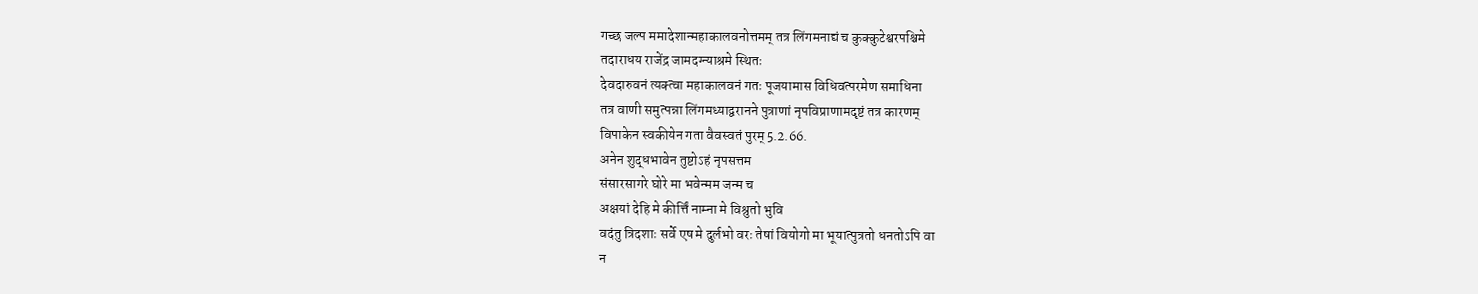गच्छ जल्प ममादेशान्महाकालवनोत्तमम् तत्र लिंगमनाद्यं च कुक्कुटेश्वरपश्चिमे
तदाराधय राजेंद्र जामदग्न्याश्रमे स्थितः
देवदारुवनं त्यक्त्वा महाकालवनं गतः पूजयामास विधिवत्परमेण समाधिना
तत्र वाणी समुत्पन्ना लिंगमध्याद्वरानने पुत्राणां नृपविप्राणामदृष्टं तत्र कारणम्
विपाकेन स्वकीयेन गता वैवस्वतं पुरम् 5.2.66.
अनेन शुद्धभावेन तुष्टोऽहं नृपसत्तम
संसारसागरे घोरे मा भवेन्मम जन्म च
अक्षयां देहि मे कीर्त्तिं नाम्ना मे विश्रुतो भुवि
वदंतु त्रिदशाः सर्वे एष मे दुर्लभो वरः तेषां वियोगो मा भूयात्पुत्रतो धनतोऽपि वा
न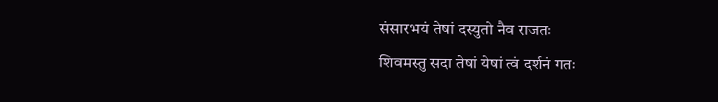संसारभयं तेषां दस्युतो नैव राजतः
शिवमस्तु सदा तेषां येषां त्वं दर्शनं गतः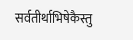सर्वतीर्थाभिषेकैस्तु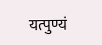यत्पुण्यं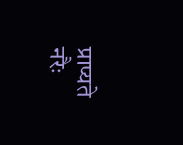प्राप्यते नरैः